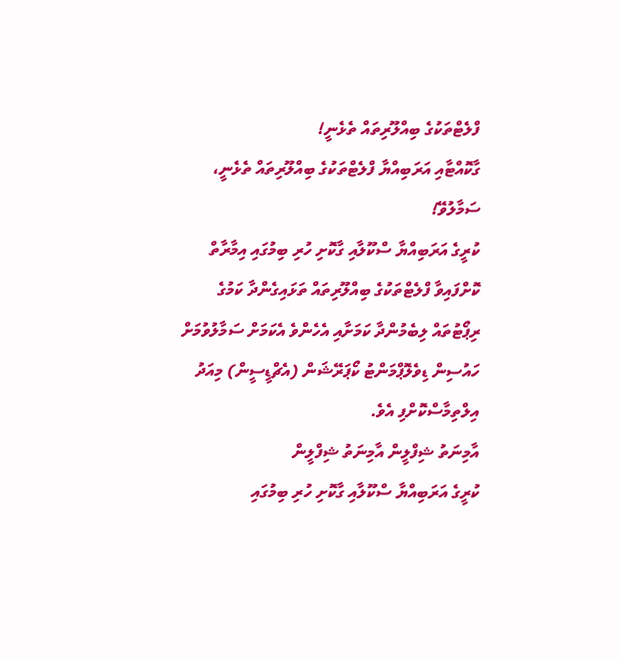ފްލެޓްތަކުގެ ބިއްލޫރިތައް ތެޅެނީ!
ގާކޮއްޓާއި އަރަބިއްޔާ ފްލެޓްތަކުގެ ބިއްލޫރިތައް ތެޅެނީ، ސަމާލުވޭ!
ކުރީގެ އަރަބިއްޔާ ސްކޫލާއި ގާކޮށި ހުރި ބިމުގައި އިމާރާތް ކޮށްފައިވާ ފްލެޓްތަކުގެ ބިއްލޫރިތައް ތަޅައިގެންދާ ކަމުގެ ރިޕޯޓުތައް ލިބެމުންދާ ކަމަށާއި އެހެންވެ އެކަމަށް ސަމާލުވުމަށް ހައުސިން ޑިވެލޮޕްމަންޓު ކޯޕަރޭޝަން (އެޗްޑީސީން) މިއަދު އިލްތިމާސްކޮށްފި އެވެ.
އާމިނަތު ޝިފްލީން އާމިނަތު ޝިފްލީން
ކުރީގެ އަރަބިއްޔާ ސްކޫލާއި ގާކޮށި ހުރި ބިމުގައި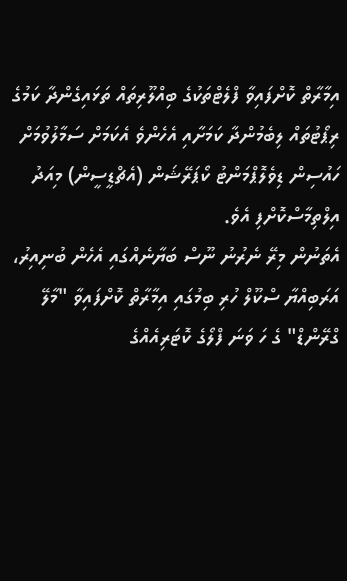އިމާރާތް ކޮށްފައިވާ ފްލެޓްތަކުގެ ބިއްލޫރިތައް ތަޅައިގެންދާ ކަމުގެ ރިޕޯޓުތައް ލިބެމުންދާ ކަމަށާއި އެހެންވެ އެކަމަށް ސަމާލުވުމަށް ހައުސިން ޑިވެލޮޕްމަންޓު ކޯޕަރޭޝަން (އެޗްޑީސީން) މިއަދު އިލްތިމާސްކޮށްފި އެވެ.
އެތަނުން މިރޭ ނެރުނު ނޫސް ބަޔާނެއްގައި އެހެން ބުނިއިރު، އަރަބިއްޔާ ސްކޫލް ހުރި ބިމުގައި އިމާރާތް ކޮށްފައިވާ "މާލޭ ގްރޭންޑް" ގެ ހަ ވަނަ ފްލޯގެ ކޮޓަރިއެއްގެ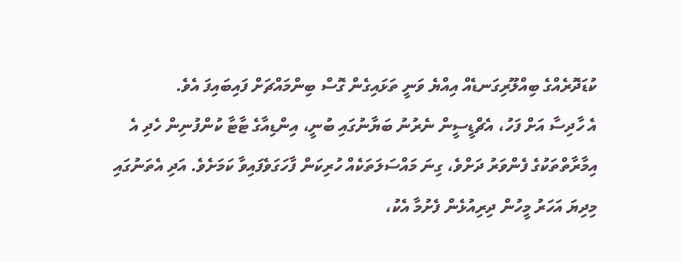ކުޑަދޮރެއްގެ ބިއްލޫރިގަނޑެއް އިއްޔެ ވަނީ ތަޅައިގެން ގޮސް ބިންމައްޗަށް ފައިބައިފަ އެވެ.
އެ ހާދިސާ އަށް ފަހު، އެޗްޑީސީން ނެރުނު ބަޔާނުގައި ބުނީ، އިންޑިއާގެ ޓާޓާ ކުންފުނިން ހެދި އެ އިމާރާތްތަކުގެ ފެންވަރު ދަށްވެ، ގިނަ މައްސަލަތަކެއް ހުރިކަން ފާހަގަވެފައިވާ ކަމަށެވެ. އަދި އެތަނުގައި މިދިޔަ އަހަރު މީހުން ދިރިއުޅެން ފެށުމާ އެކު،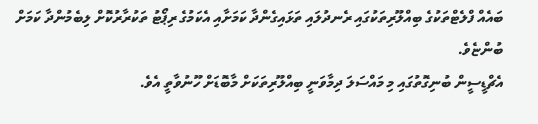ބައެއް ފްލެޓްތަކުގެ ބިއްލޫރިތަކުގައި ރެނދުލައި ތަޅައިގެންދާ ކަމަށާއި އެކަމުގެ ރިޕޯޓު ތަކުރާރުކޮށް ލިބެމުންދާ ކަމަށް ބުންޏެވެ.
އެޗްޑީސީން ބުނިގޮތުގައި މި މައްސަލަ ދިމާވަނީ ބިއްލޫރިތަކަށް މާބޮޑަށް ހޫނުވާތީ އެވެ.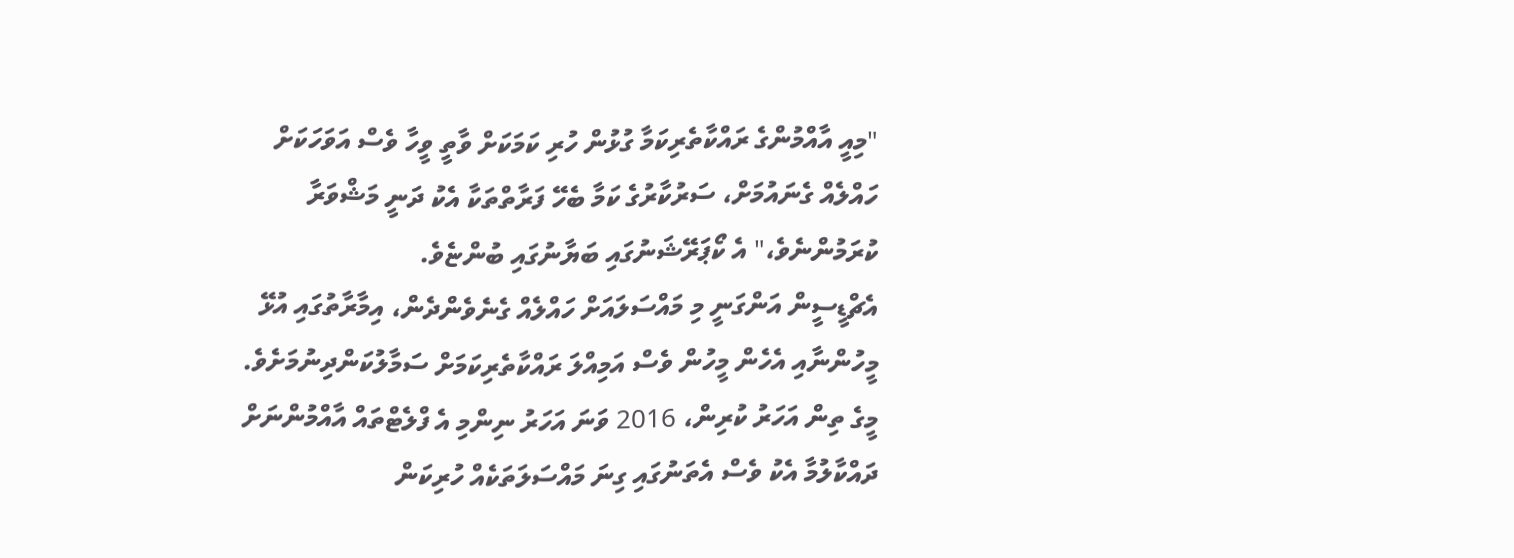"މިއީ އާއްމުންގެ ރައްކާތެރިކަމާ ގުޅުން ހުރި ކަމަކަށް ވާތީ ވީހާ ވެސް އަވަހަކަށް ހައްލެއް ގެނައުމަށް، ސަރުކާރުގެ ކަމާ ބެހޭ ފަރާތްތަކާ އެކު ދަނީ މަޝްވަރާ ކުރަމުންނެވެ،" އެ ކޯޕަރޭޝަނުގައި ބަޔާނުގައި ބުންޏެވެ.
އެޗްޑީސީން އަންގަނީ މި މައްސަލައަށް ހައްލެއް ގެނެވެންދެން، އިމާރާތުގައި އުޅޭ މީހުންނާއި އެހެން މީހުން ވެސް އަމިއްލަ ރައްކާތެރިކަމަށް ސަމާލުކަންދިނުމަށެވެ.
މީގެ ތިން އަހަރު ކުރިން، 2016 ވަނަ އަހަރު ނިންމި އެ ފްލެޓްތައް އާއްމުންނަށް ދައްކާލުމާ އެކު ވެސް އެތަނުގައި ގިނަ މައްސަލަތަކެއް ހުރިކަން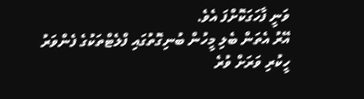ވަނީ ފާހަގަކޮށްފަ އެވެ.
އޭރު އެތަން ބެލި މީހުން ބުނިގޮތުގައި ފްލެޓްތަކުގެ ފެންވަރު ހީކުރި ވަރަށް ވުރެ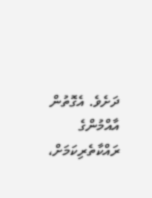ދަށެވެ. އެގޮތުން އާއްމުންގެ ރައްކާތެރިކަމަށް،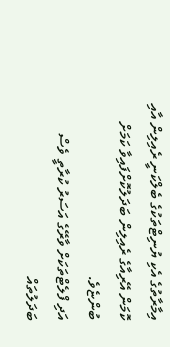އިމާރާތުގެ އެކި ޔުނިޓްތަކުގެ ބެލްކަނީ ރެއިލިން އާއި ކޮމަން އޭރިއާގެ ރެއިލިން ބަދަލުކޮށްފައިވާ ކަމަށް ބުންޏެވެ.
އަދި ފްލެޓްތަކަށް ވާރޭގެ އަސަރު ކުރާތީ ވެސް ބަދަލުތައް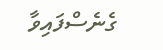ގެނެސްފައިވާ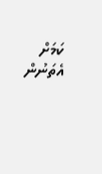ކަމަށް އެތަނުން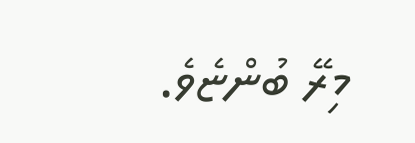މިރޭ ބުންޏެވެ.